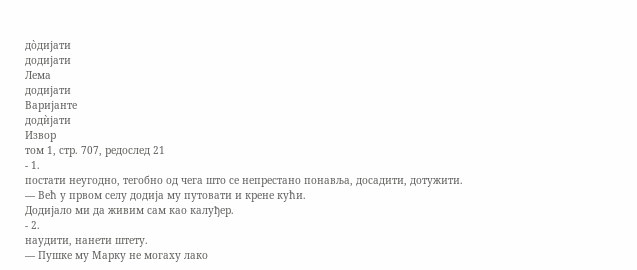до̀дијати
додијати
Лема
додијати
Варијанте
додѝјати
Извор
том 1, стр. 707, редослед 21
- 1.
постати неугодно, тегобно од чега што се непрестано понавља, досадити, дотужити.
— Већ у првом селу додија му путовати и крене кући.
Додијало ми да живим сам као калуђер.
- 2.
наудити, нанети штету.
— Пушке му Марку не могаху лако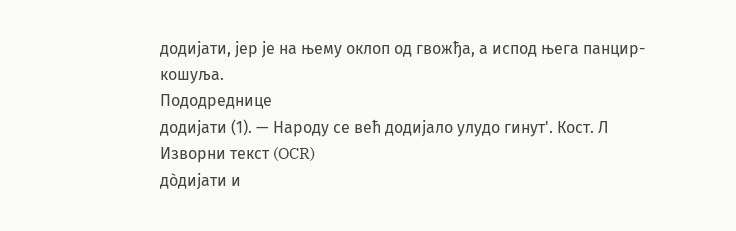додијати, јер је на њему оклоп од гвожђа, а испод њега панцир-кошуља.
Пододреднице
додијати (1). — Народу се већ додијало улудо гинут'. Кост. Л
Изворни текст (OCR)
до̀дијати и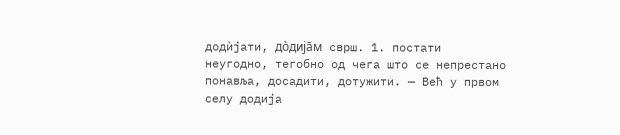додѝјати, до̀дија̄м сврш. 1. постати неугодно, тегобно од чега што се непрестано понавља, досадити, дотужити. — Већ у првом селу додија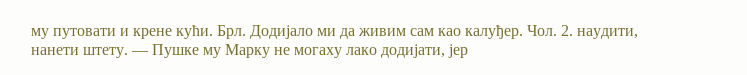му путовати и крене кући. Брл. Додијало ми да живим сам као калуђер. Чол. 2. наудити, нанети штету. — Пушке му Марку не могаху лако додијати, јер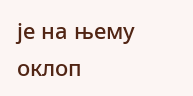је на њему оклоп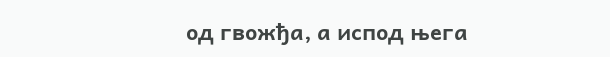од гвожђа, а испод њега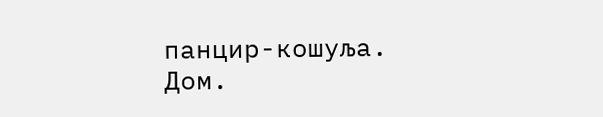панцир-кошуља. Дом.